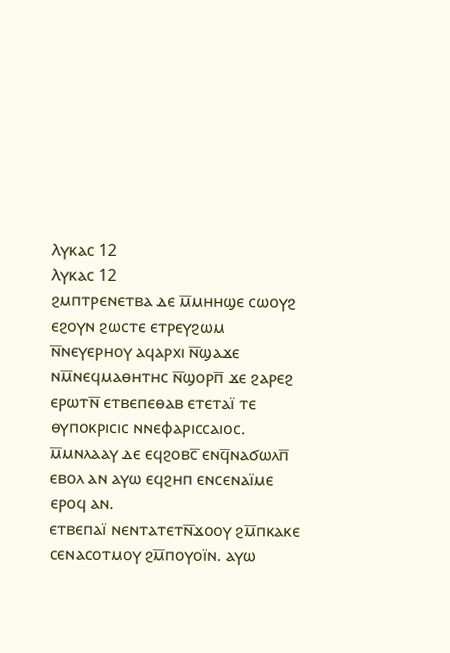Ⲗⲩⲕⲁⲥ 12
Ⲗⲩⲕⲁⲥ 12
ϩⲙⲡⲧⲣⲉⲛⲉⲧⲃⲁ ⲇⲉ ⲙ̅ⲙⲏⲏϣⲉ ⲥⲱⲟⲩϩ ⲉϩⲟⲩⲛ ϩⲱⲥⲧⲉ ⲉⲧⲣⲉⲩϩⲱⲙ ⲛ̅ⲛⲉⲩⲉⲣⲏⲟⲩ ⲁϥⲁⲣⲭⲓ ⲛ̅ϣⲁϫⲉ ⲛⲙ̅ⲛⲉϥⲙⲁⲑⲏⲧⲏⲥ ⲛ̅ϣⲟⲣⲡ̅ ϫⲉ ϩⲁⲣⲉϩ ⲉⲣⲱⲧⲛ̅ ⲉⲧⲃⲉⲡⲉⲑⲁⲃ ⲉⲧⲉⲧⲁⲓ̈ ⲧⲉ ⲑⲩⲡⲟⲕⲣⲓⲥⲓⲥ ⲛⲛⲉⲫⲁⲣⲓⲥⲥⲁⲓⲟⲥ.
ⲙ̅ⲙⲛⲗⲁⲁⲩ ⲇⲉ ⲉϥϩⲟⲃⲥ̅ ⲉⲛϥ̅ⲛⲁϭⲱⲗⲡ̅ ⲉⲃⲟⲗ ⲁⲛ ⲁⲩⲱ ⲉϥϩⲏⲡ ⲉⲛⲥⲉⲛⲁⲓ̈ⲙⲉ ⲉⲣⲟϥ ⲁⲛ.
ⲉⲧⲃⲉⲡⲁⲓ̈ ⲛⲉⲛⲧⲁⲧⲉⲧⲛ̅ϫⲟⲟⲩ ϩⲙ̅ⲡⲕⲁⲕⲉ ⲥⲉⲛⲁⲥⲟⲧⲙⲟⲩ ϩⲙ̅ⲡⲟⲩⲟⲓ̈ⲛ. ⲁⲩⲱ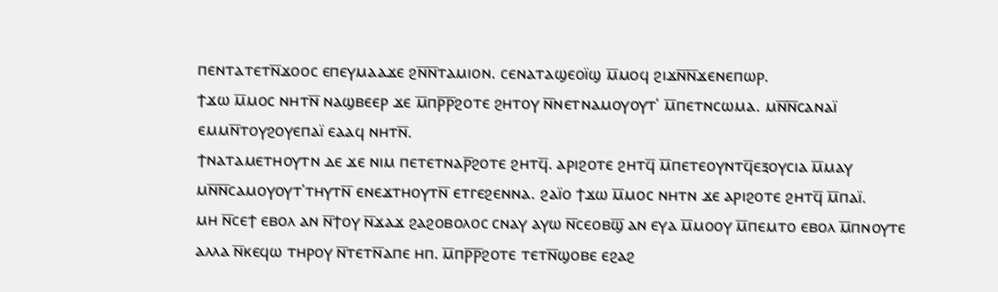ⲡⲉⲛⲧⲁⲧⲉⲧⲛ̅ϫⲟⲟⲥ ⲉⲡⲉⲩⲙⲁⲁϫⲉ ϩⲛ̅ⲛ̅ⲧⲁⲙⲓⲟⲛ. ⲥⲉⲛⲁⲧⲁϣⲉⲟⲓ̈ϣ ⲙ̅ⲙⲟϥ ϩⲓϫⲛ̅ⲛ̅ϫⲉⲛⲉⲡⲱⲣ.
ϯϫⲱ ⲙ̅ⲙⲟⲥ ⲛⲏⲧⲛ̅ ⲛⲁϣⲃⲉⲉⲣ ϫⲉ ⲙ̅ⲡⲣ̅ⲣ̅ϩⲟⲧⲉ ϩⲏⲧⲟⲩ ⲛ̅ⲛⲉⲧⲛⲁⲙⲟⲩⲟⲩⲧʾ ⲙ̅ⲡⲉⲧⲛⲥⲱⲙⲁ. ⲙⲛ̅ⲛ̅ⲥⲁⲛⲁⲓ̈ ⲉⲙⲙⲛ̅ⲧⲟⲩϩⲟⲩⲉⲡⲁⲓ̈ ⲉⲁⲁϥ ⲛⲏⲧⲛ̅.
ϯⲛⲁⲧⲁⲙⲉⲧⲏⲟⲩⲧⲛ ⲇⲉ ϫⲉ ⲛⲓⲙ ⲡⲉⲧⲉⲧⲛⲁⲣ̅ϩⲟⲧⲉ ϩⲏⲧϥ̅. ⲁⲣⲓϩⲟⲧⲉ ϩⲏⲧϥ̅ ⲙ̅ⲡⲉⲧⲉⲟⲩⲛⲧϥ̅ⲉⲝⲟⲩⲥⲓⲁ ⲙ̅ⲙⲁⲩ ⲙⲛ̅ⲛ̅ⲥⲁⲙⲟⲩⲟⲩⲧʾⲧⲏⲩⲧⲛ̅ ⲉⲛⲉϫⲧⲏⲟⲩⲧⲛ̅ ⲉⲧⲅⲉϩⲉⲛⲛⲁ. ϩⲁⲓ̈ⲟ ϯϫⲱ ⲙ̅ⲙⲟⲥ ⲛⲏⲧⲛ ϫⲉ ⲁⲣⲓϩⲟⲧⲉ ϩⲏⲧϥ̅ ⲙ̅ⲡⲁⲓ̈.
ⲙⲏ ⲛ̅ⲥⲉϯ ⲉⲃⲟⲗ ⲁⲛ ⲛ̅ϯⲟⲩ ⲛ̅ϫⲁϫ ϩⲁϩⲟⲃⲟⲗⲟⲥ ⲥⲛⲁⲩ ⲁⲩⲱ ⲛ̅ⲥⲉⲟⲃϣ̅ ⲁⲛ ⲉⲩⲁ ⲙ̅ⲙⲟⲟⲩ ⲙ̅ⲡⲉⲙⲧⲟ ⲉⲃⲟⲗ ⲙ̅ⲡⲛⲟⲩⲧⲉ
ⲁⲗⲗⲁ ⲛ̅ⲕⲉϥⲱ ⲧⲏⲣⲟⲩ ⲛ̅ⲧⲉⲧⲛ̅ⲁⲡⲉ ⲏⲡ. ⲙ̅ⲡⲣ̅ⲣ̅ϩⲟⲧⲉ ⲧⲉⲧⲛ̅ϣⲟⲃⲉ ⲉϩⲁϩ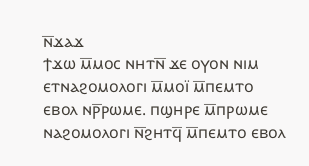ⲛ̅ϫⲁϫ
ϯϫⲱ ⲙ̅ⲙⲟⲥ ⲛⲏⲧⲛ̅ ϫⲉ ⲟⲩⲟⲛ ⲛⲓⲙ ⲉⲧⲛⲁϩⲟⲙⲟⲗⲟⲅⲓ ⲙ̅ⲙⲟⲓ̈ ⲙ̅ⲡⲉⲙⲧⲟ ⲉⲃⲟⲗ ⲛⲣ̅ⲣⲱⲙⲉ. ⲡϣⲏⲣⲉ ⲙ̅ⲡⲣⲱⲙⲉ ⲛⲁϩⲟⲙⲟⲗⲟⲅⲓ ⲛ̅ϩⲏⲧϥ̅ ⲙ̅ⲡⲉⲙⲧⲟ ⲉⲃⲟⲗ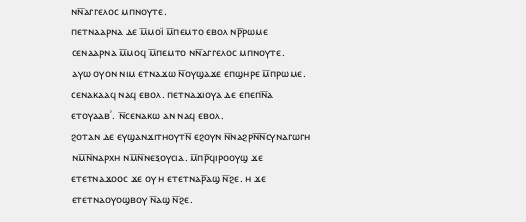ⲛⲛ̅ⲁⲅⲅⲉⲗⲟⲥ ⲙⲡⲛⲟⲩⲧⲉ.
ⲡⲉⲧⲛⲁⲁⲣⲛⲁ ⲇⲉ ⲙ̅ⲙⲟⲓ̈ ⲙ̅ⲡⲉⲙⲧⲟ ⲉⲃⲟⲗ ⲛⲣ̅ⲣⲱⲙⲉ ⲥⲉⲛⲁⲁⲣⲛⲁ ⲙ̅ⲙⲟϥ ⲙ̅ⲡⲉⲙⲧⲟ ⲛⲛ̅ⲁⲅⲅⲉⲗⲟⲥ ⲙⲡⲛⲟⲩⲧⲉ.
ⲁⲩⲱ ⲟⲩⲟⲛ ⲛⲓⲙ ⲉⲧⲛⲁϫⲱ ⲛ̅ⲟⲩϣⲁϫⲉ ⲉⲡϣⲏⲣⲉ ⲙ̅ⲡⲣⲱⲙⲉ. ⲥⲉⲛⲁⲕⲁⲁϥ ⲛⲁϥ ⲉⲃⲟⲗ. ⲡⲉⲧⲛⲁϫⲓⲟⲩⲁ ⲇⲉ ⲉⲡⲉⲡⲛ̅ⲁ ⲉⲧⲟⲩⲁⲁⲃʾ. ⲛ̅ⲥⲉⲛⲁⲕⲱ ⲁⲛ ⲛⲁϥ ⲉⲃⲟⲗ.
ϩⲟⲧⲁⲛ ⲇⲉ ⲉⲩϣⲁⲛϫⲓⲧⲏⲟⲩⲧⲛ̅ ⲉϩⲟⲩⲛ ⲛ̅ⲛⲁϩⲣⲛ̅ⲛ̅ⲥⲩⲛⲁⲅⲱⲅⲏ ⲛⲙ̅ⲛ̅ⲛⲁⲣⲭⲏ ⲛⲙ̅ⲛ̅ⲛⲉⲝⲟⲩⲥⲓⲁ. ⲙ̅ⲡⲣ̅ϥⲓⲣⲟⲟⲩϣ ϫⲉ ⲉⲧⲉⲧⲛⲁϫⲟⲟⲥ ϫⲉ ⲟⲩ ⲏ ⲉⲧⲉⲧⲛⲁⲣ̅ⲁϣ ⲛ̅ϩⲉ. ⲏ ϫⲉ ⲉⲧⲉⲧⲛⲁⲟⲩⲟϣⲃⲟⲩ ⲛ̅ⲁϣ ⲛ̅ϩⲉ.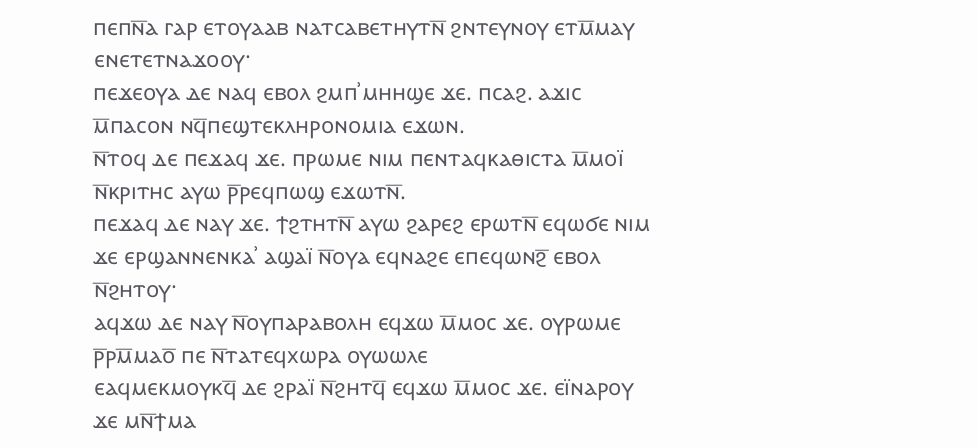ⲡⲉⲡⲛ̅ⲁ ⲅⲁⲣ ⲉⲧⲟⲩⲁⲁⲃ ⲛⲁⲧⲥⲁⲃⲉⲧⲏⲩⲧⲛ̅ ϩⲛⲧⲉⲩⲛⲟⲩ ⲉⲧⲙ̅ⲙⲁⲩ ⲉⲛⲉⲧⲉⲧⲛⲁϫⲟⲟⲩ·
ⲡⲉϫⲉⲟⲩⲁ ⲇⲉ ⲛⲁϥ ⲉⲃⲟⲗ ϩⲙⲡʾⲙⲏⲏϣⲉ ϫⲉ. ⲡⲥⲁϩ. ⲁϫⲓⲥ ⲙ̅ⲡⲁⲥⲟⲛ ⲛϥ̅ⲡⲉϣⲧⲉⲕⲗⲏⲣⲟⲛⲟⲙⲓⲁ ⲉϫⲱⲛ.
ⲛ̅ⲧⲟϥ ⲇⲉ ⲡⲉϫⲁϥ ϫⲉ. ⲡⲣⲱⲙⲉ ⲛⲓⲙ ⲡⲉⲛⲧⲁϥⲕⲁⲑⲓⲥⲧⲁ ⲙ̅ⲙⲟⲓ̈ ⲛ̅ⲕⲣⲓⲧⲏⲥ ⲁⲩⲱ ⲣ̅ⲣⲉϥⲡⲱϣ ⲉϫⲱⲧⲛ̅.
ⲡⲉϫⲁϥ ⲇⲉ ⲛⲁⲩ ϫⲉ. ϯϩⲧⲏⲧⲛ̅ ⲁⲩⲱ ϩⲁⲣⲉϩ ⲉⲣⲱⲧⲛ̅ ⲉϥⲱϭⲉ ⲛⲓⲙ ϫⲉ ⲉⲣϣⲁⲛⲛⲉⲛⲕⲁʾ ⲁϣⲁⲓ̈ ⲛ̅ⲟⲩⲁ ⲉϥⲛⲁϩⲉ ⲉⲡⲉϥⲱⲛϩ̅ ⲉⲃⲟⲗ ⲛ̅ϩⲏⲧⲟⲩ·
ⲁϥϫⲱ ⲇⲉ ⲛⲁⲩ ⲛ̅ⲟⲩⲡⲁⲣⲁⲃⲟⲗⲏ ⲉϥϫⲱ ⲙ̅ⲙⲟⲥ ϫⲉ. ⲟⲩⲣⲱⲙⲉ ⲣ̅ⲣⲙ̅ⲙⲁⲟ̅ ⲡⲉ ⲛ̅ⲧⲁⲧⲉϥⲭⲱⲣⲁ ⲟⲩⲱⲱⲗⲉ
ⲉⲁϥⲙⲉⲕⲙⲟⲩⲕϥ̅ ⲇⲉ ϩⲣⲁⲓ̈ ⲛ̅ϩⲏⲧϥ̅ ⲉϥϫⲱ ⲙ̅ⲙⲟⲥ ϫⲉ. ⲉⲓ̈ⲛⲁⲣⲟⲩ ϫⲉ ⲙⲛ̅ϯⲙⲁ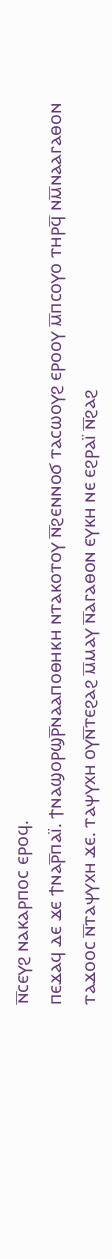ⲛ̅ⲥⲉⲩϩ ⲛⲁⲕⲁⲣⲡⲟⲥ ⲉⲣⲟϥ.
ⲡⲉϫⲁϥ ⲇⲉ ϫⲉ ϯⲛⲁⲣ̅ⲡⲁⲓ̈. ϯⲛⲁϣⲟⲣϣⲣ̅ⲛⲁⲁⲡⲟⲑⲏⲕⲏ ⲛⲧⲁⲕⲟⲧⲟⲩ ⲛ̅ϩⲉⲛⲛⲟϭ ⲧⲁⲥⲱⲟⲩϩ ⲉⲣⲟⲟⲩ ⲙ̅ⲡⲥⲟⲩⲟ ⲧⲏⲣϥ̅ ⲛⲙ̅ⲛⲁⲁⲅⲁⲑⲟⲛ
ⲧⲁϫⲟⲟⲥ ⲛ̅ⲧⲁⲯⲩⲭⲏ ϫⲉ. ⲧⲁⲯⲩⲭⲏ ⲟⲩⲛ̅ⲧⲉϩⲁϩ ⲙ̅ⲙⲁⲩ ⲛ̅ⲁⲅⲁⲑⲟⲛ ⲉⲩⲕⲏ ⲛⲉ ⲉϩⲣⲁⲓ̈ ⲛ̅ϩⲁϩ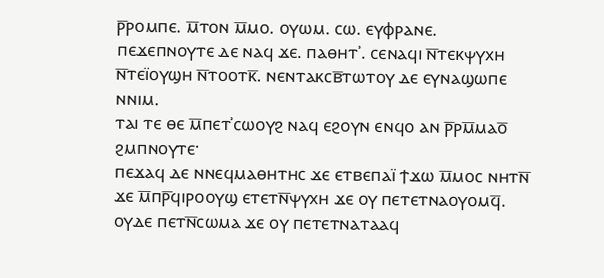ⲣ̅ⲣⲟⲙⲡⲉ. ⲙ̅ⲧⲟⲛ ⲙ̅ⲙⲟ. ⲟⲩⲱⲙ. ⲥⲱ. ⲉⲩⲫⲣⲁⲛⲉ.
ⲡⲉϫⲉⲡⲛⲟⲩⲧⲉ ⲇⲉ ⲛⲁϥ ϫⲉ. ⲡⲁⲑⲏⲧʾ. ⲥⲉⲛⲁϥⲓ ⲛ̅ⲧⲉⲕⲯⲩⲭⲏ ⲛ̅ⲧⲉⲓ̈ⲟⲩϣⲏ ⲛ̅ⲧⲟⲟⲧⲕ̅. ⲛⲉⲛⲧⲁⲕⲥⲃ̅ⲧⲱⲧⲟⲩ ⲇⲉ ⲉⲩⲛⲁϣⲱⲡⲉ ⲛⲛⲓⲙ.
ⲧⲁⲓ ⲧⲉ ⲑⲉ ⲙ̅ⲡⲉⲧʾⲥⲱⲟⲩϩ ⲛⲁϥ ⲉϩⲟⲩⲛ ⲉⲛϥⲟ ⲁⲛ ⲣ̅ⲣⲙ̅ⲙⲁⲟ̅ ϩⲙⲡⲛⲟⲩⲧⲉ·
ⲡⲉϫⲁϥ ⲇⲉ ⲛⲛⲉϥⲙⲁⲑⲏⲧⲏⲥ ϫⲉ ⲉⲧⲃⲉⲡⲁⲓ̈ ϯϫⲱ ⲙ̅ⲙⲟⲥ ⲛⲏⲧⲛ̅ ϫⲉ ⲙ̅ⲡⲣ̅ϥⲓⲣⲟⲟⲩϣ ⲉⲧⲉⲧⲛ̅ⲯⲩⲭⲏ ϫⲉ ⲟⲩ ⲡⲉⲧⲉⲧⲛⲁⲟⲩⲟⲙϥ̅. ⲟⲩⲇⲉ ⲡⲉⲧⲛ̅ⲥⲱⲙⲁ ϫⲉ ⲟⲩ ⲡⲉⲧⲉⲧⲛⲁⲧⲁⲁϥ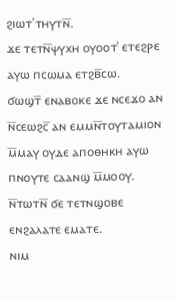ϩⲓⲱⲧʾⲧⲏⲩⲧⲛ̅.
ϫⲉ ⲧⲉⲧⲛ̅ⲯⲩⲭⲏ ⲟⲩⲟⲟⲧʾ ⲉⲧⲉϩⲣⲉ ⲁⲩⲱ ⲡⲥⲱⲙⲁ ⲉⲧϩⲃ̅ⲥⲱ.
ϭⲱϣⲧ̅ ⲉⲛⲁⲃⲟⲕⲉ ϫⲉ ⲛⲥⲉϫⲟ ⲁⲛ ⲛ̅ⲥⲉⲱϩⲥ̅ ⲁⲛ ⲉⲙⲙⲛ̅ⲧⲟⲩⲧⲁⲙⲓⲟⲛ ⲙ̅ⲙⲁⲩ ⲟⲩⲇⲉ ⲁⲡⲟⲑⲏⲕⲏ ⲁⲩⲱ ⲡⲛⲟⲩⲧⲉ ⲥⲁⲁⲛϣ ⲙ̅ⲙⲟⲟⲩ. ⲛ̅ⲧⲱⲧⲛ̅ ϭⲉ ⲧⲉⲧⲛϣⲟⲃⲉ ⲉⲛϩⲁⲗⲁⲧⲉ ⲉⲙⲁⲧⲉ.
ⲛⲓⲙ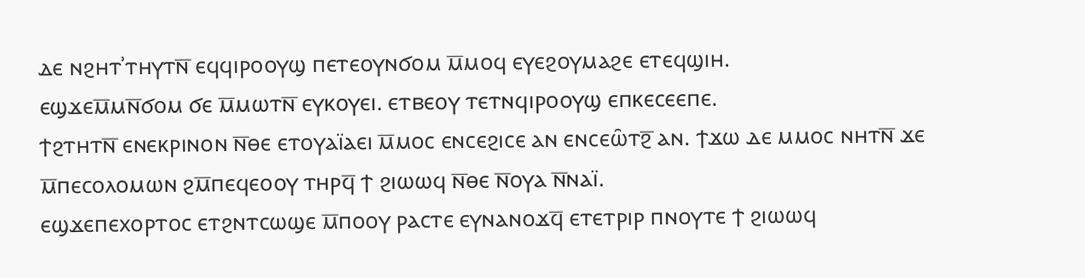ⲇⲉ ⲛϩⲏⲧʾⲧⲏⲩⲧⲛ̅ ⲉϥϥⲓⲣⲟⲟⲩϣ ⲡⲉⲧⲉⲟⲩⲛϭⲟⲙ ⲙ̅ⲙⲟϥ ⲉⲩⲉϩⲟⲩⲙⲁϩⲉ ⲉⲧⲉϥϣⲓⲏ.
ⲉϣϫⲉⲙ̅ⲙⲛ̅ϭⲟⲙ ϭⲉ ⲙ̅ⲙⲱⲧⲛ̅ ⲉⲩⲕⲟⲩⲉⲓ. ⲉⲧⲃⲉⲟⲩ ⲧⲉⲧⲛϥⲓⲣⲟⲟⲩϣ ⲉⲡⲕⲉⲥⲉⲉⲡⲉ.
ϯϩⲧⲏⲧⲛ̅ ⲉⲛⲉⲕⲣⲓⲛⲟⲛ ⲛ̅ⲑⲉ ⲉⲧⲟⲩⲁⲓ̈ⲁⲉⲓ ⲙ̅ⲙⲟⲥ ⲉⲛⲥⲉϩⲓⲥⲉ ⲁⲛ ⲉⲛⲥⲉⲱ̑ⲧϩ̅ ⲁⲛ. ϯϫⲱ ⲇⲉ ⲙⲙⲟⲥ ⲛⲏⲧⲛ̅ ϫⲉ ⲙ̅ⲡⲉⲥⲟⲗⲟⲙⲱⲛ ϩⲙ̅ⲡⲉϥⲉⲟⲟⲩ ⲧⲏⲣϥ̅ ϯ ϩⲓⲱⲱϥ ⲛ̅ⲑⲉ ⲛ̅ⲟⲩⲁ ⲛ̅ⲛⲁⲓ̈.
ⲉϣϫⲉⲡⲉⲭⲟⲣⲧⲟⲥ ⲉⲧϩⲛⲧⲥⲱϣⲉ ⲙ̅ⲡⲟⲟⲩ ⲣⲁⲥⲧⲉ ⲉⲩⲛⲁⲛⲟϫϥ̅ ⲉⲧⲉⲧⲣⲓⲣ ⲡⲛⲟⲩⲧⲉ ϯ ϩⲓⲱⲱϥ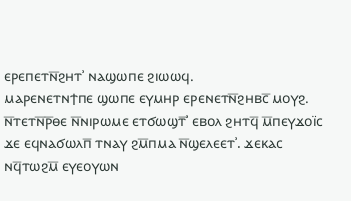ⲉⲣⲉⲡⲉⲧⲛ̅ϩⲏⲧʾ ⲛⲁϣⲱⲡⲉ ϩⲓⲱⲱϥ.
ⲙⲁⲣⲉⲛⲉⲧⲛϯⲡⲉ ϣⲱⲡⲉ ⲉⲩⲙⲏⲣ ⲉⲣⲉⲛⲉⲧⲛ̅ϩⲏⲃⲥ̅ ⲙⲟⲩϩ.
ⲛ̅ⲧⲉⲧⲛ̅ⲣ̅ⲑⲉ ⲛ̅ⲛⲓⲣⲱⲙⲉ ⲉⲧϭⲱϣⲧ̅ʾ ⲉⲃⲟⲗ ϩⲏⲧϥ̅ ⲙ̅ⲡⲉⲩϫⲟⲓ̈ⲥ ϫⲉ ⲉϥⲛⲁϭⲱⲗⲡ̅ ⲧⲛⲁⲩ ϩⲙ̅ⲡⲙⲁ ⲛ̅ϣⲉⲗⲉⲉⲧʾ. ϫⲉⲕⲁⲥ ⲛϥ̅ⲧⲱϩⲙ̅ ⲉⲩⲉⲟⲩⲱⲛ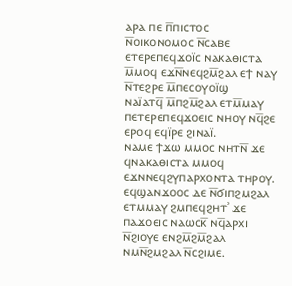ⲁⲣⲁ ⲡⲉ ⲡ̅ⲡⲓⲥⲧⲟⲥ ⲛ̅ⲟⲓⲕⲟⲛⲟⲙⲟⲥ ⲛ̅ⲥⲁⲃⲉ ⲉⲧⲉⲣⲉⲡⲉϥϫⲟⲓ̈ⲥ ⲛⲁⲕⲁⲑⲓⲥⲧⲁ ⲙ̅ⲙⲟϥ ⲉϫⲛ̅ⲛⲉϥϩⲙ̅ϩⲁⲗ ⲉϯ ⲛⲁⲩ ⲛ̅ⲧⲉϩⲣⲉ ⲙ̅ⲡⲉⲥⲟⲩⲟⲓ̈ϣ
ⲛⲁⲓ̈ⲁⲧϥ̅ ⲙ̅ⲡϩⲙ̅ϩⲁⲗ ⲉⲧⲙ̅ⲙⲁⲩ ⲡⲉⲧⲉⲣⲉⲡⲉϥϫⲟⲉⲓⲥ ⲛⲏⲟⲩ ⲛϥ̅ϩⲉ ⲉⲣⲟϥ ⲉϥⲓ̈ⲣⲉ ϩⲓⲛⲁⲓ̈.
ⲛⲁⲙⲉ ϯϫⲱ ⲙⲙⲟⲥ ⲛⲏⲧⲛ̅ ϫⲉ ϥⲛⲁⲕⲁⲑⲓⲥⲧⲁ ⲙⲙⲟϥ ⲉϫⲛⲛⲉϥϩⲩⲡⲁⲣⲭⲟⲛⲧⲁ ⲧⲏⲣⲟⲩ.
ⲉϥϣⲁⲛϫⲟⲟⲥ ⲇⲉ ⲛ̅ϭⲓⲡϩⲙϩⲁⲗ ⲉⲧⲙⲙⲁⲩ ϩⲙⲡⲉϥϩⲏⲧʾ ϫⲉ ⲡⲁϫⲟⲉⲓⲥ ⲛⲁⲱⲥⲕ̅ ⲛϥ̅ⲁⲣⲭⲓ ⲛ̅ϩⲓⲟⲩⲉ ⲉⲛϩⲙ̅ϩⲙ̅ϩⲁⲗ ⲛⲙⲛ̅ϩⲙϩⲁⲗ ⲛ̅ⲥϩⲓⲙⲉ.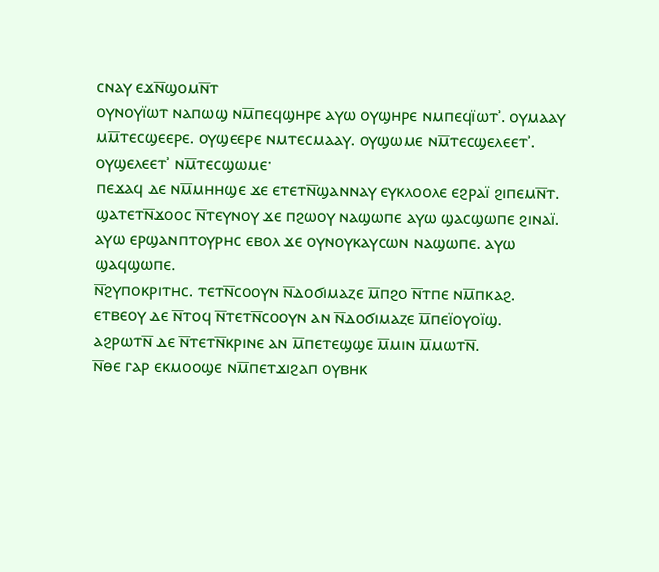ⲥⲛⲁⲩ ⲉϫⲛ̅ϣⲟⲙⲛ̅ⲧ
ⲟⲩⲛⲟⲩⲓ̈ⲱⲧ ⲛⲁⲡⲱϣ ⲛⲙ̅ⲡⲉϥϣⲏⲣⲉ ⲁⲩⲱ ⲟⲩϣⲏⲣⲉ ⲛⲙⲡⲉϥⲓ̈ⲱⲧʾ. ⲟⲩⲙⲁⲁⲩ ⲙⲙ̅ⲧⲉⲥϣⲉⲉⲣⲉ. ⲟⲩϣⲉⲉⲣⲉ ⲛⲙⲧⲉⲥⲙⲁⲁⲩ. ⲟⲩϣⲱⲙⲉ ⲛⲙ̅ⲧⲉⲥϣⲉⲗⲉⲉⲧʾ. ⲟⲩϣⲉⲗⲉⲉⲧʾ ⲛⲙ̅ⲧⲉⲥϣⲱⲙⲉ·
ⲡⲉϫⲁϥ ⲇⲉ ⲛⲙ̅ⲙⲏⲏϣⲉ ϫⲉ ⲉⲧⲉⲧⲛ̅ϣⲁⲛⲛⲁⲩ ⲉⲩⲕⲗⲟⲟⲗⲉ ⲉϩⲣⲁⲓ̈ ϩⲓⲡⲉⲙⲛ̅ⲧ. ϣⲁⲧⲉⲧⲛ̅ϫⲟⲟⲥ ⲛ̅ⲧⲉⲩⲛⲟⲩ ϫⲉ ⲡϩⲱⲟⲩ ⲛⲁϣⲱⲡⲉ ⲁⲩⲱ ϣⲁⲥϣⲱⲡⲉ ϩⲓⲛⲁⲓ̈.
ⲁⲩⲱ ⲉⲣϣⲁⲛⲡⲧⲟⲩⲣⲏⲥ ⲉⲃⲟⲗ ϫⲉ ⲟⲩⲛⲟⲩⲕⲁⲩⲥⲱⲛ ⲛⲁϣⲱⲡⲉ. ⲁⲩⲱ ϣⲁϥϣⲱⲡⲉ.
ⲛ̅ϩⲩⲡⲟⲕⲣⲓⲧⲏⲥ. ⲧⲉⲧⲛ̅ⲥⲟⲟⲩⲛ ⲛ̅ⲇⲟϭⲓⲙⲁⲍⲉ ⲙ̅ⲡϩⲟ ⲛ̅ⲧⲡⲉ ⲛⲙ̅ⲡⲕⲁϩ. ⲉⲧⲃⲉⲟⲩ ⲇⲉ ⲛ̅ⲧⲟϥ ⲛ̅ⲧⲉⲧⲛ̅ⲥⲟⲟⲩⲛ ⲁⲛ ⲛ̅ⲇⲟϭⲓⲙⲁⲍⲉ ⲙ̅ⲡⲉⲓ̈ⲟⲩⲟⲓ̈ϣ.
ⲁϩⲣⲱⲧⲛ̅ ⲇⲉ ⲛ̅ⲧⲉⲧⲛ̅ⲕⲣⲓⲛⲉ ⲁⲛ ⲙ̅ⲡⲉⲧⲉϣϣⲉ ⲙ̅ⲙⲓⲛ ⲙ̅ⲙⲱⲧⲛ̅.
ⲛ̅ⲑⲉ ⲅⲁⲣ ⲉⲕⲙⲟⲟϣⲉ ⲛⲙ̅ⲡⲉⲧϫⲓϩⲁⲡ ⲟⲩⲃⲏⲕ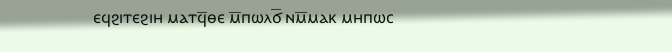ⲉϥϩⲓⲧⲉϩⲓⲏ ⲙⲁⲧϥ̅ⲑⲉ ⲙ̅ⲡⲱⲗϭ̅ ⲛⲙ̅ⲙⲁⲕ ⲙⲏⲡⲱⲥ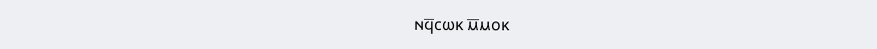ⲛϥ̅ⲥⲱⲕ ⲙ̅ⲙⲟⲕ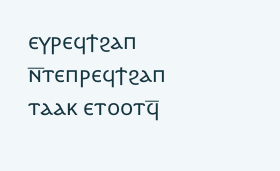ⲉⲩⲣⲉϥϯϩⲁⲡ ⲛ̅ⲧⲉⲡⲣⲉϥϯϩⲁⲡ ⲧⲁⲁⲕ ⲉⲧⲟⲟⲧϥ̅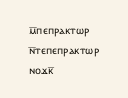ⲙ̅ⲡⲉⲡⲣⲁⲕⲧⲱⲣ ⲛ̅ⲧⲉⲡⲉⲡⲣⲁⲕⲧⲱⲣ ⲛⲟϫⲕ̅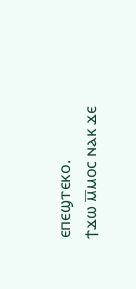ⲉⲡⲉϣⲧⲉⲕⲟ.
ϯϫⲱ ⲙ̅ⲙⲟⲥ ⲛⲁⲕ ϫⲉ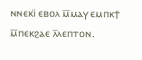ⲛⲛⲉⲕⲓ̈ ⲉⲃⲟⲗ ⲙ̅ⲙⲁⲩ ⲉⲙⲡⲕϯ ⲙ̅ⲡⲉⲕϩⲁⲉ ⲗ̅ⲗⲉⲡⲧⲟⲛ.